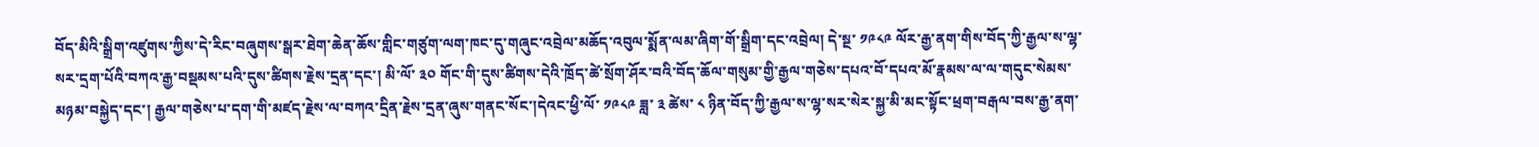བོད་མིའི་སྒྲིག་འཛུགས་ཀྱིས་དེ་རིང་བཞུགས་སྒར་ཐེག་ཆེན་ཆོས་གླིང་གཙུག་ལག་ཁང་དུ་གཞུང་འབྲེལ་མཆོད་འབུལ་སྨོན་ལམ་ཞིག་གོ་སྒྲིག་དང་འབྲེལ། དེ་སྔ་ ༡༩༨༩ ལོར་རྒྱ་ནག་གིས་བོད་ཀྱི་རྒྱལ་ས་ལྷ་སར་དྲག་པོའི་བཀའ་རྒྱ་བསྡམས་པའི་དུས་ཚིགས་རྗེས་དྲན་དང་། མི་ལོ་ ༣༠ གོང་གི་དུས་ཚིགས་དེའི་ཁྲོད་ཚེ་སྲོག་ཤོར་བའི་བོད་ཆོལ་གསུམ་གྱི་རྒྱལ་གཅེས་དཔའ་བོ་དཔའ་མོ་རྣམས་ལ་ལ་གདུང་སེམས་མཉམ་བསྐྱེད་དང་། རྒྱལ་གཅེས་པ་དག་གི་མཛད་རྗེས་ལ་བཀའ་དྲིན་རྗེས་དྲན་ཞུས་གནང་སོང་།དེའང་ཕྱི་ལོ་ ༡༩༨༩ ཟླ་ ༣ ཚེས་ ༨ ཉིན་བོད་ཀྱི་རྒྱལ་ས་ལྷ་སར་སེར་སྐྱ་མི་མང་སྟོང་ཕྲག་བརྒལ་བས་རྒྱ་ནག་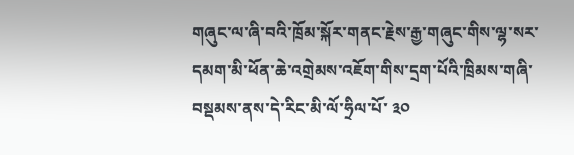གཞུང་ལ་ཞི་བའི་ཁྲོམ་སྐོར་གནང་རྗེས་རྒྱ་གཞུང་གིས་ལྷ་སར་དམག་མི་ཕོན་ཆེ་འགྲེམས་འཇོག་གིས་དྲག་པོའི་ཁྲིམས་གཞི་བསྡམས་ནས་དེ་རིང་མི་ལོ་ཧྲིལ་པོ་ ༣༠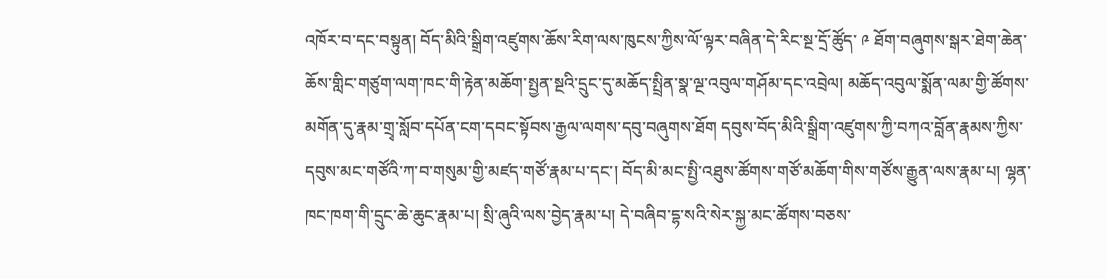འཁོར་བ་དང་བསྟུན། བོད་མིའི་སྒྲིག་འཛུགས་ཆོས་རིག་ལས་ཁུངས་ཀྱིས་ལོ་ལྟར་བཞིན་དེ་རིང་སྔ་དྲོ་ཚོུད་ ༩ ཐོག་བཞུགས་སྒར་ཐེག་ཆེན་ཆོས་གླིང་གཙུག་ལག་ཁང་གི་རྟེན་མཆོག་སྤྱན་སྔའི་དྲུང་དུ་མཆོད་སྤྲིན་སྣ་ལྔ་འབུལ་གཤོམ་དང་འབྲེལ། མཆོད་འབུལ་སྨོན་ལམ་གྱི་ཚོགས་མགོན་དུ་རྣམ་གྲྭ་སློབ་དཔོན་ངག་དབང་སྟོབས་རྒྱལ་ལགས་དབུ་བཞུགས་ཐོག དབུས་བོད་མིའི་སྒྲིག་འཛུགས་ཀྱི་བཀའ་བློན་རྣམས་ཀྱིས་དབུས་མང་གཙོའི་ཀ་བ་གསུམ་གྱི་མཛད་གཙོ་རྣམ་པ་དང་། བོད་མི་མང་སྤྱི་འཐུས་ཚོགས་གཙོ་མཆོག་གིས་གཙོས་རྒྱུན་ལས་རྣམ་པ། ལྷན་ཁང་ཁག་གི་དྲུང་ཆེ་ཆུང་རྣམ་པ། སྲི་ཞུའི་ལས་བྱེད་རྣམ་པ། དེ་བཞིབ་དྷ་སའི་སེར་སྐྱ་མང་ཚོགས་བཅས་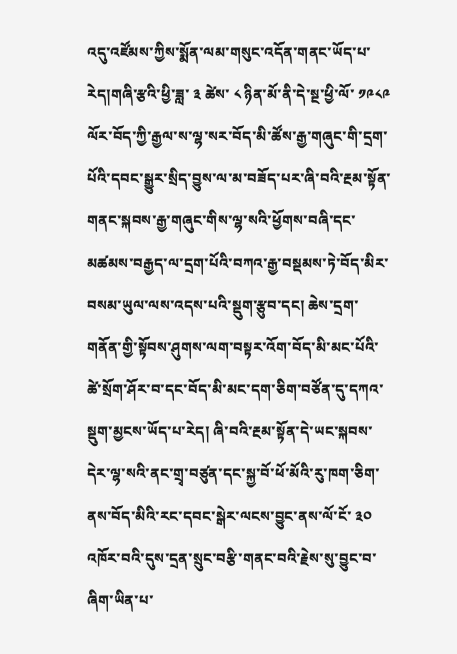འདུ་འཛོམས་ཀྱིས་སྨོན་ལམ་གསུང་འདོན་གནང་ཡོད་པ་རེད།གཞི་རྩའི་ཕྱི་ཟླ་ ༣ ཚེས་ ༨ ཉིན་མོ་ནི་དེ་སྔ་ཕྱི་ལོ་ ༡༩༨༩ ལོར་བོད་ཀྱི་རྒྱལ་ས་ལྷ་སར་བོད་མི་ཚོས་རྒྱ་གཞུང་གི་དྲག་པོའི་དབང་སྒྱུར་སྲིད་བྱུས་ལ་མ་བཟོད་པར་ཞི་བའི་རྔམ་སྟོན་གནང་སྐབས་རྒྱ་གཞུང་གིས་ལྷ་སའི་ཕྱོགས་བཞི་དང་མཚམས་བརྒྱད་ལ་དྲག་པོའི་བཀའ་རྒྱ་བསྡམས་ཏེ་བོད་མིར་བསམ་ཡུལ་ལས་འདས་པའི་སྡུག་རྩུབ་དང། ཆེས་དྲག་གནོན་གྱི་སྟོབས་ཤུགས་ལག་བསྟར་འོག་བོད་མི་མང་པོའི་ཚེ་སྲོག་ཤོར་བ་དང་བོད་མི་མང་དག་ཅིག་བཙོན་དུ་དཀའ་སྡུག་མྱངས་ཡོད་པ་རེད། ཞི་བའི་རྔམ་སྟོན་དེ་ཡང་སྐབས་དེར་ལྷ་སའི་ནང་གྲྭ་བཙུན་དང་སྐྱ་བོ་ཕོ་མོའི་རུ་ཁག་ཅིག་ནས་བོད་མིའི་རང་དབང་སྒེར་ལངས་བྱུང་ནས་ལོ་ངོ་ ༣༠ འཁོར་བའི་དུས་དྲན་སྲུང་བརྩི་གནང་བའི་རྗེས་སུ་བྱུང་བ་ཞིག་ཡིན་པ་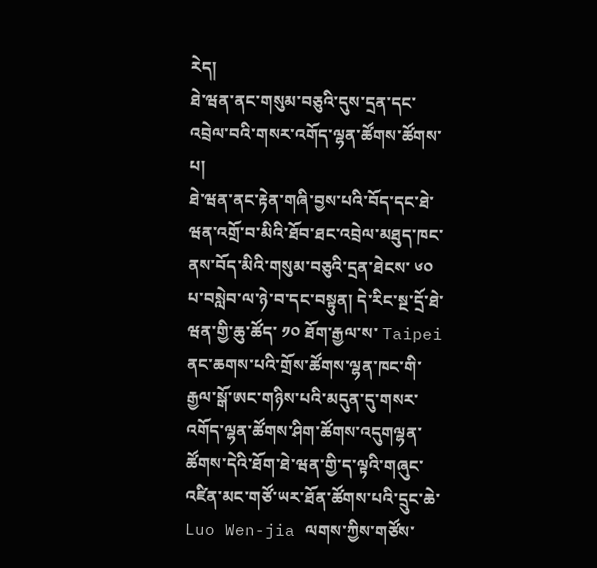རེད།
ཐེ་ཝན་ནང་གསུམ་བཅུའི་དུས་དྲན་དང་འབྲེལ་བའི་གསར་འགོད་ལྷན་ཚོགས་ཚོགས་པ།
ཐེ་ཝན་ནང་རྟེན་གཞི་བྱས་པའི་བོད་དང་ཐེ་ཝན་འགྲོ་བ་མིའི་ཐོབ་ཐང་འབྲེལ་མཐུད་ཁང་ནས་བོད་མིའི་གསུམ་བཅུའི་དྲན་ཐེངས་ ༦༠ པ་བསླེབ་ལ་ཉེ་བ་དང་བསྟུན། དེ་རིང་སྔ་དྲོ་ཐེ་ཝན་གྱི་ཆུ་ཚོད་ ༡༠ ཐོག་རྒྱལ་ས་ Taipei ནང་ཆགས་པའི་གྲོས་ཚོགས་ལྷན་ཁང་གི་རྒྱལ་སྒོ་ཨང་གཉིས་པའི་མདུན་དུ་གསར་འགོད་ལྷན་ཚོགས་ཤིག་ཚོགས་འདུགལྷན་ཚོགས་དེའི་ཐོག་ཐེ་ཝན་གྱི་ད་ལྟའི་གཞུང་འཛིན་མང་གཙོ་ཡར་ཐོན་ཚོགས་པའི་དྲུང་ཆེ་ Luo Wen-jia ལགས་ཀྱིས་གཙོས་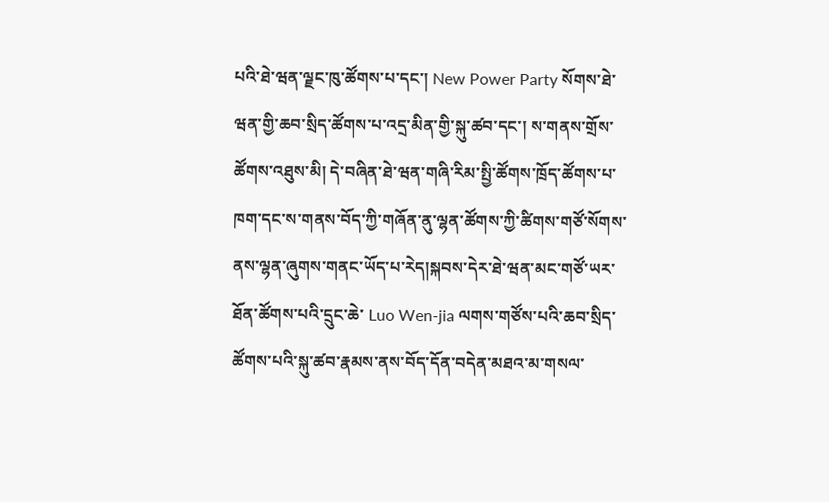པའི་ཐེ་ཝན་ལྗང་ཁུ་ཚོགས་པ་དང་། New Power Party སོགས་ཐེ་ཝན་གྱི་ཆབ་སྲིད་ཚོགས་པ་འདྲ་མིན་གྱི་སྐུ་ཚབ་དང་། ས་གནས་གྲོས་ཚོགས་འཐུས་མི། དེ་བཞིན་ཐེ་ཝན་གཞི་རིམ་སྤྱི་ཚོགས་ཁྲོད་ཚོགས་པ་ཁག་དང་ས་གནས་བོད་ཀྱི་གཞོན་ནུ་ལྷན་ཚོགས་ཀྱི་ཚིགས་གཙོ་སོགས་ནས་ལྷན་ཞུགས་གནང་ཡོད་པ་རེད།སྐབས་དེར་ཐེ་ཝན་མང་གཙོ་ཡར་ཐོན་ཚོགས་པའི་དྲུང་ཆེ་ Luo Wen-jia ལགས་གཙོས་པའི་ཆབ་སྲིད་ཚོགས་པའི་སྐུ་ཚབ་རྣམས་ནས་བོད་དོན་བདེན་མཐའ་མ་གསལ་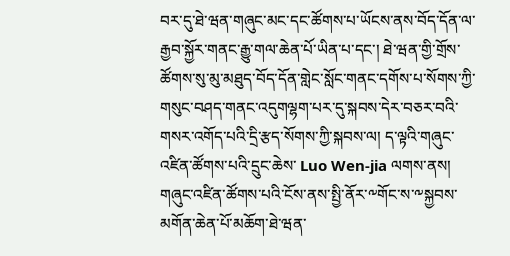བར་དུ་ཐེ་ཝན་གཞུང་མང་དང་ཚོགས་པ་ཡོངས་ནས་བོད་དོན་ལ་རྒྱབ་སྐྱོར་གནང་རྒྱུ་གལ་ཆེན་པོ་ཡིན་པ་དང་། ཐེ་ཝན་གྱི་གྲོས་ཚོགས་སུ་མུ་མཐུད་བོད་དོན་གླེང་སློང་གནང་དགོས་པ་སོགས་ཀྱི་གསུང་བཤད་གནང་འདུགལྷག་པར་དུ་སྐབས་དེར་བཅར་བའི་གསར་འགོད་པའི་དྲི་རྩད་སོགས་ཀྱི་སྐབས་ལ། ད་ལྟའི་གཞུང་འཛིན་ཚོགས་པའི་དྲུང་ཆེས་ Luo Wen-jia ལགས་ནས། གཞུང་འཛིན་ཚོགས་པའི་ངོས་ནས་སྤྱི་ནོར་༸གོང་ས་༸སྐྱབས་མགོན་ཆེན་པོ་མཆོག་ཐེ་ཝན་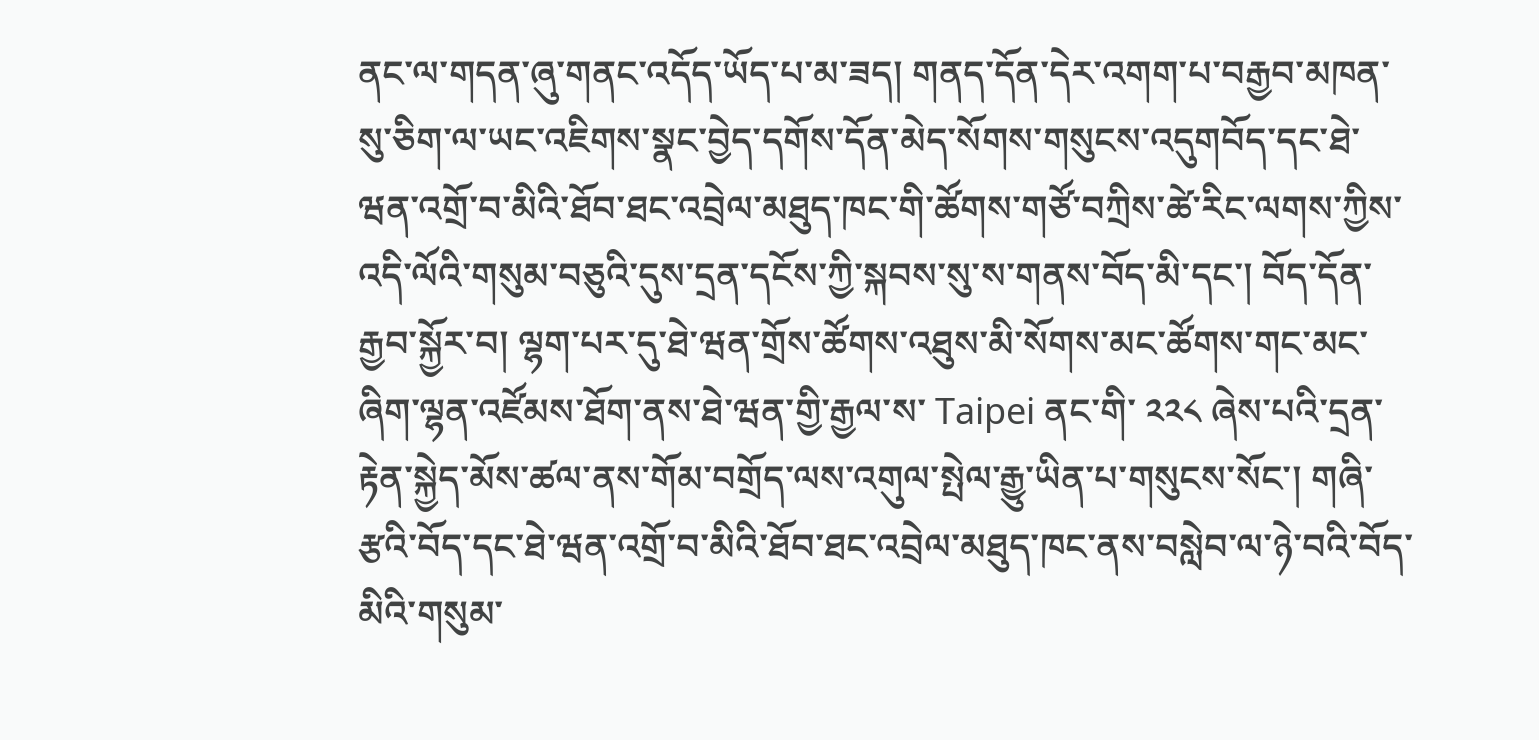ནང་ལ་གདན་ཞུ་གནང་འདོད་ཡོད་པ་མ་ཟད། གནད་དོན་དེར་འགག་པ་བརྒྱབ་མཁན་སུ་ཅིག་ལ་ཡང་འཇིགས་སྣང་བྱེད་དགོས་དོན་མེད་སོགས་གསུངས་འདུགབོད་དང་ཐེ་ཝན་འགྲོ་བ་མིའི་ཐོབ་ཐང་འབྲེལ་མཐུད་ཁང་གི་ཚོགས་གཙོ་བཀྲིས་ཚེ་རིང་ལགས་ཀྱིས་འདི་ལོའི་གསུམ་བཅུའི་དུས་དྲན་དངོས་ཀྱི་སྐབས་སུ་ས་གནས་བོད་མི་དང་། བོད་དོན་རྒྱབ་སྐྱོར་བ། ལྷག་པར་དུ་ཐེ་ཝན་གྲོས་ཚོགས་འཐུས་མི་སོགས་མང་ཚོགས་གང་མང་ཞིག་ལྷན་འཛོམས་ཐོག་ནས་ཐེ་ཝན་གྱི་རྒྱལ་ས་ Taipei ནང་གི་ ༢༢༨ ཞེས་པའི་དྲན་རྟེན་སྐྱེད་མོས་ཚལ་ནས་གོམ་བགྲོད་ལས་འགུལ་སྤེལ་རྒྱུ་ཡིན་པ་གསུངས་སོང་། གཞི་རྩའི་བོད་དང་ཐེ་ཝན་འགྲོ་བ་མིའི་ཐོབ་ཐང་འབྲེལ་མཐུད་ཁང་ནས་བསླེབ་ལ་ཉེ་བའི་བོད་མིའི་གསུམ་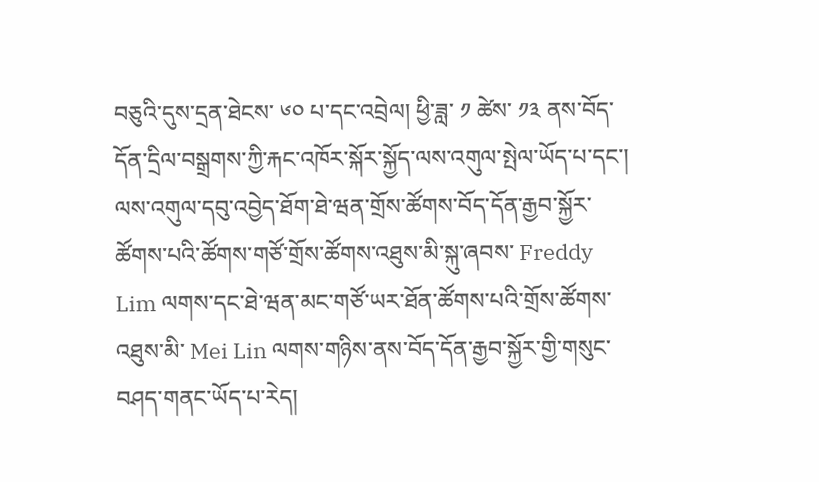བཅུའི་དུས་དྲན་ཐེངས་ ༦༠ པ་དང་འབྲེལ། ཕྱི་ཟླ་ ༡ ཚེས་ ༡༣ ནས་བོད་དོན་དྲིལ་བསྒྲགས་ཀྱི་རྐང་འཁོར་སྐོར་སྐྱོད་ལས་འགུལ་སྤེལ་ཡོད་པ་དང་། ལས་འགུལ་དབུ་འབྱེད་ཐོག་ཐེ་ཝན་གྲོས་ཚོགས་བོད་དོན་རྒྱབ་སྐྱོར་ཚོགས་པའི་ཚོགས་གཙོ་གྲོས་ཚོགས་འཐུས་མི་སྐུ་ཞབས་ Freddy Lim ལགས་དང་ཐེ་ཝན་མང་གཙོ་ཡར་ཐོན་ཚོགས་པའི་གྲོས་ཚོགས་འཐུས་མི་ Mei Lin ལགས་གཉིས་ནས་བོད་དོན་རྒྱབ་སྐྱོར་གྱི་གསུང་བཤད་གནང་ཡོད་པ་རེད།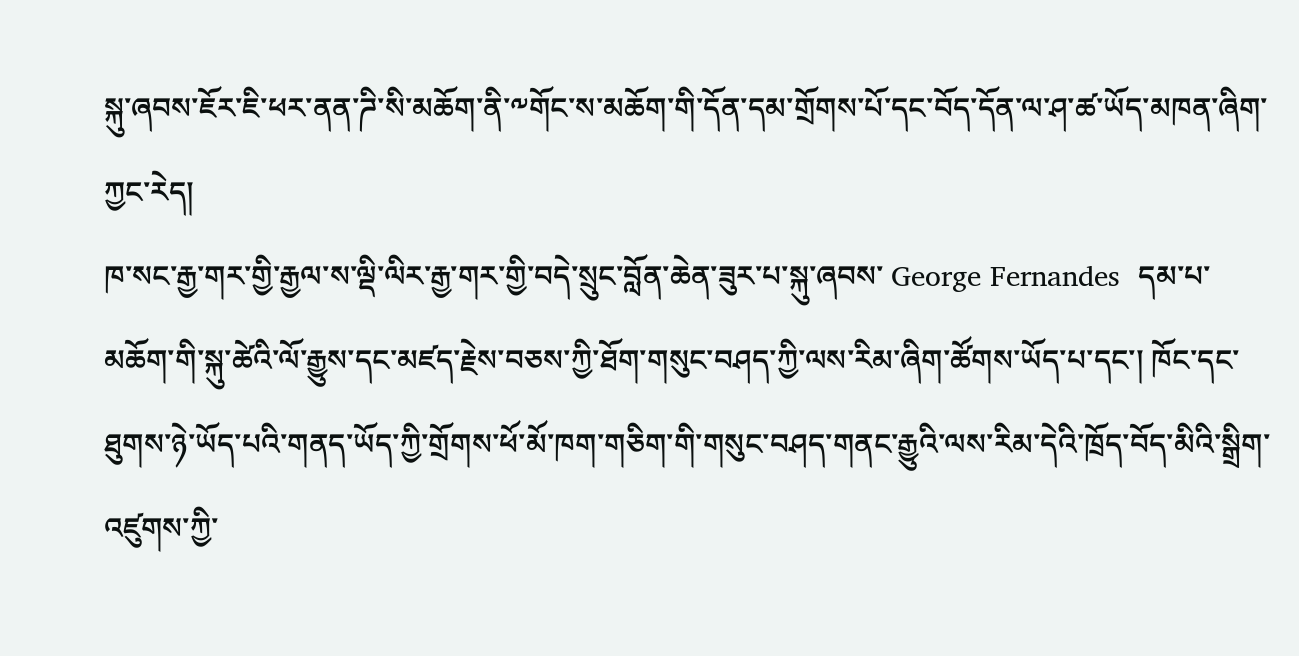སྐུ་ཞབས་ཇོར་ཇི་ཕར་ནན་ཌི་སི་མཆོག་ནི་༸གོང་ས་མཆོག་གི་དོན་དམ་གྲོགས་པོ་དང་བོད་དོན་ལ་ཤ་ཚ་ཡོད་མཁན་ཞིག་ཀྱང་རེད།
ཁ་སང་རྒྱ་གར་གྱི་རྒྱལ་ས་ལྡི་ལིར་རྒྱ་གར་གྱི་བདེ་སྲུང་བློན་ཆེན་ཟུར་པ་སྐུ་ཞབས་ George Fernandes  དམ་པ་མཆོག་གི་སྐུ་ཚེའི་ལོ་རྒྱུས་དང་མཛད་རྗེས་བཅས་ཀྱི་ཐོག་གསུང་བཤད་ཀྱི་ལས་རིམ་ཞིག་ཚོགས་ཡོད་པ་དང་། ཁོང་དང་ཐུགས་ཉེ་ཡོད་པའི་གནད་ཡོད་ཀྱི་གྲོགས་ཕོ་མོ་ཁག་གཅིག་གི་གསུང་བཤད་གནང་རྒྱུའི་ལས་རིམ་དེའི་ཁྲོད་བོད་མིའི་སྒྲིག་འཛུགས་ཀྱི་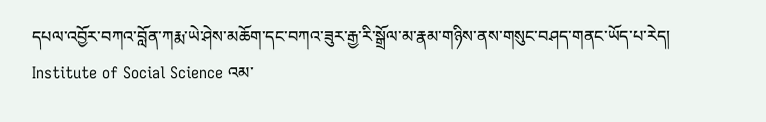དཔལ་འབྱོར་བཀའ་བློན་ཀརྨ་ཡེ་ཤེས་མཆོག་དང་བཀའ་ཟུར་རྒྱ་རི་སྒྲོལ་མ་རྣམ་གཉིས་ནས་གསུང་བཤད་གནང་ཡོད་པ་རེད།  Institute of Social Science འམ་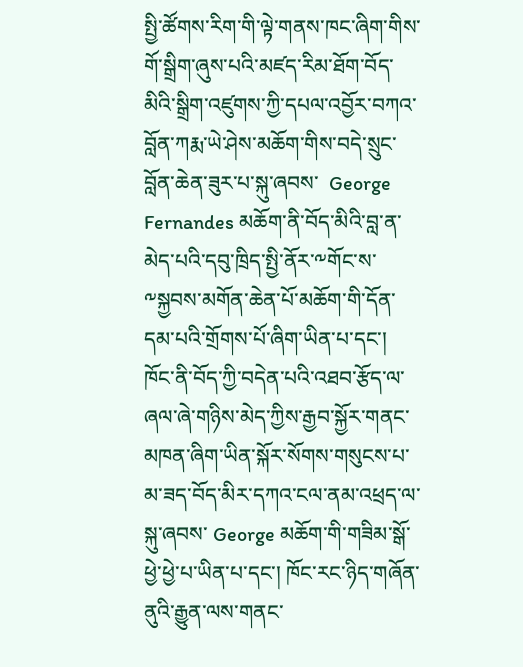སྤྱི་ཚོགས་རིག་གི་ལྟེ་གནས་ཁང་ཞིག་གིས་གོ་སྒྲིག་ཞུས་པའི་མཛད་རིམ་ཐོག་བོད་མིའི་སྒྲིག་འཛུགས་ཀྱི་དཔལ་འབྱོར་བཀའ་བློན་ཀརྨ་ཡེ་ཤེས་མཆོག་གིས་བདེ་སྲུང་བློན་ཆེན་ཟུར་པ་སྐུ་ཞབས་  George Fernandes མཆོག་ནི་བོད་མིའི་བླ་ན་མེད་པའི་དབུ་ཁྲིད་སྤྱི་ནོར་༸གོང་ས་༸སྐྱབས་མགོན་ཆེན་པོ་མཆོག་གི་དོན་དམ་པའི་གྲོགས་པོ་ཞིག་ཡིན་པ་དང་། ཁོང་ནི་བོད་ཀྱི་བདེན་པའི་འཐབ་རྩོད་ལ་ཞལ་ཞེ་གཉིས་མེད་ཀྱིས་རྒྱབ་སྐྱོར་གནང་མཁན་ཞིག་ཡིན་སྐོར་སོགས་གསུངས་པ་མ་ཟད་བོད་མིར་དཀའ་ངལ་ནམ་འཕྲད་ལ་སྐུ་ཞབས་ George མཆོག་གི་གཟིམ་སྒོ་ཕྱེ་ཕྱེ་པ་ཡིན་པ་དང་། ཁོང་རང་ཉིད་གཞོན་ནུའི་རྒྱུན་ལས་གནང་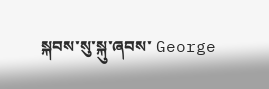སྐབས་སུ་སྐུ་ཞབས་ George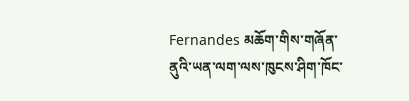Fernandes མཆོག་གིས་གཞོན་ནུའི་ཡན་ལག་ལས་ཁུངས་ཤིག་ཁོང་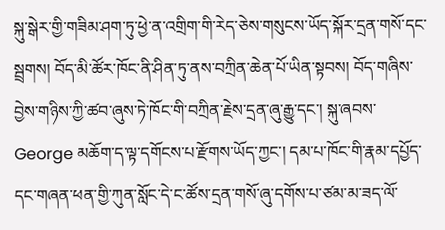སྐུ་སྒེར་གྱི་གཟིམ་ཤག་ཏུ་ཕྱེ་ན་འགྲིག་གི་རེད་ཅེས་གསུངས་ཡོད་སྐོར་དྲན་གསོ་དང་སྦྲགས། བོད་མི་ཚོར་ཁོང་ནི་ཤིན་ཏུ་ནས་བཀྲིན་ཆེན་པོ་ཡིན་སྟབས། བོད་གཞིས་བྱེས་གཉིས་ཀྱི་ཚབ་ཞུས་ཏེ་ཁོང་གི་བཀྲིན་རྗེས་དྲན་ཞུ་རྒྱུ་དང་། སྐུ་ཞབས་ George མཆོག་ད་ལྟ་དགོངས་པ་རྫོགས་ཡོད་ཀྱང་། དམ་པ་ཁོང་གི་རྣམ་དཔྱོད་དང་གཞན་ཕན་གྱི་ཀུན་སློང་དེ་ང་ཚོས་དྲན་གསོ་ཞུ་དགོས་པ་ཙམ་མ་ཟད་ལོ་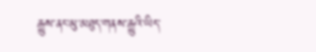རྒྱུས་ནང་མུ་མཐུད་གནས་རྒྱུའི་ཡིད་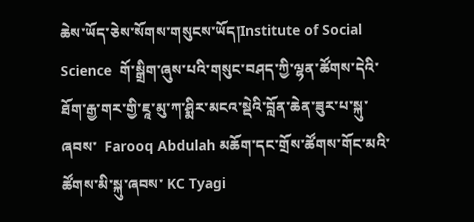ཆེས་ཡོད་ཅེས་སོགས་གསུངས་ཡོད།Institute of Social Science  གོ་སྒྲིག་ཞུས་པའི་གསུང་བཤད་ཀྱི་ལྷན་ཚོགས་དེའི་ཐོག་རྒྱ་གར་གྱི་ཇཱ་མུ་ཀ་ཤྨིར་མངའ་སྡེའི་བློན་ཆེན་ཟུར་པ་སྐུ་ཞབས་  Farooq Abdulah མཆོག་དང་གྲོས་ཚོགས་གོང་མའི་ཚོགས་མི་སྐུ་ཞབས་ KC Tyagi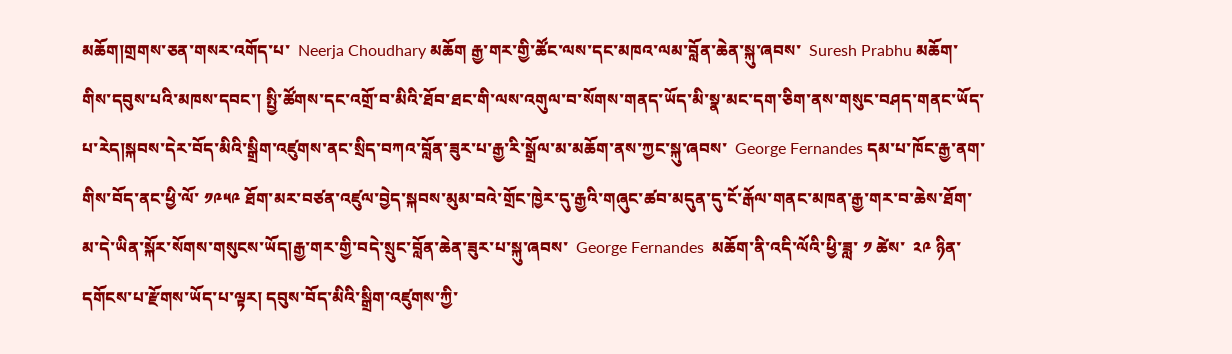མཆོག།གྲགས་ཅན་གསར་འགོད་པ་  Neerja Choudhary མཆོག རྒྱ་གར་གྱི་ཚོང་ལས་དང་མཁའ་ལམ་བློན་ཆེན་སྐུ་ཞབས་  Suresh Prabhu མཆོག་གིས་དབུས་པའི་མཁས་དབང་། སྤྱི་ཚོགས་དང་འགྲོ་བ་མིའི་ཐོབ་ཐང་གི་ལས་འགུལ་བ་སོགས་གནད་ཡོད་མི་སྣ་མང་དག་ཅིག་ནས་གསུང་བཤད་གནང་ཡོད་པ་རེད།སྐབས་དེར་བོད་མིའི་སྒྲིག་འཛུགས་ནང་སྲིད་བཀའ་བློན་ཟུར་པ་རྒྱ་རི་སྒྲོལ་མ་མཆོག་ནས་ཀྱང་སྐུ་ཞབས་  George Fernandes དམ་པ་ཁོང་རྒྱ་ནག་གིས་བོད་ནང་ཕྱི་ལོ་ ༡༩༥༩ ཐོག་མར་བཙན་འཛུལ་བྱེད་སྐབས་མུམ་བའེ་གྲོང་ཁྱེར་དུ་རྒྱའི་གཞུང་ཚབ་མདུན་དུ་ངོ་རྒོལ་གནང་མཁན་རྒྱ་གར་བ་ཆེས་ཐོག་མ་དེ་ཡིན་སྐོར་སོགས་གསུངས་ཡོད།རྒྱ་གར་གྱི་བདེ་སྲུང་བློན་ཆེན་ཟུར་པ་སྐུ་ཞབས་  George Fernandes  མཆོག་ནི་འདི་ལོའི་ཕྱི་ཟླ་ ༡ ཚེས་  ༢༩ ཉིན་དགོངས་པ་རྫོགས་ཡོད་པ་ལྟར། དབུས་བོད་མིའི་སྒྲིག་འཛུགས་ཀྱི་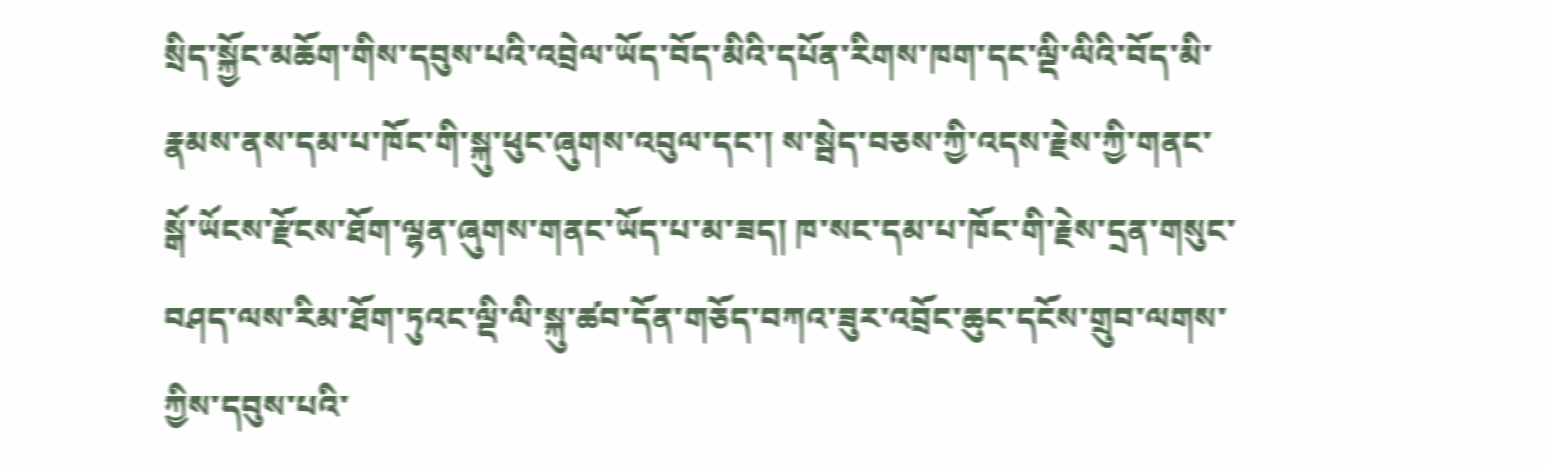སྲིད་སྐྱོང་མཆོག་གིས་དབུས་པའི་འབྲེལ་ཡོད་བོད་མིའི་དཔོན་རིགས་ཁག་དང་ལྡི་ལིའི་བོད་མི་རྣམས་ནས་དམ་པ་ཁོང་གི་སྐུ་ཕུང་ཞུགས་འབུལ་དང་། ས་སྦེད་བཅས་ཀྱི་འདས་རྗེས་ཀྱི་གནང་སྒོ་ཡོངས་རྫོངས་ཐོག་ལྷན་ཞུགས་གནང་ཡོད་པ་མ་ཟད། ཁ་སང་དམ་པ་ཁོང་གི་རྗེས་དྲན་གསུང་བཤད་ལས་རིམ་ཐོག་ཏུའང་ལྡི་ལི་སྐུ་ཚབ་དོན་གཅོད་བཀའ་ཟུར་འབྲོང་ཆུང་དངོས་གྲུབ་ལགས་ཀྱིས་དབུས་པའི་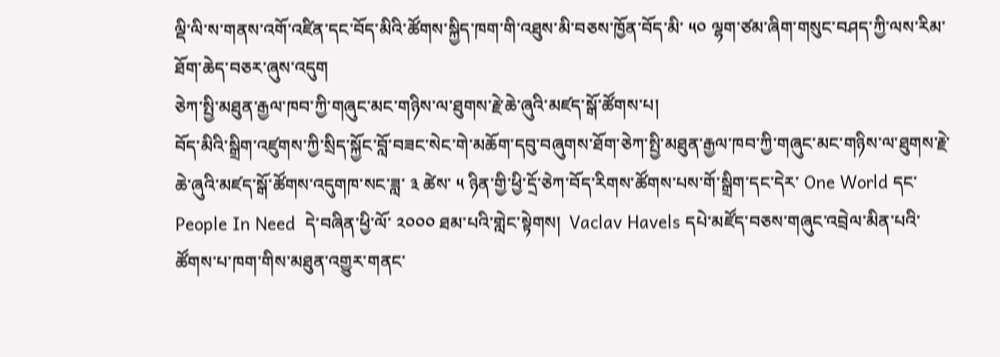ལྡི་ལི་ས་གནས་འགོ་འཛིན་དང་བོད་མིའི་ཚོགས་སྐྱིད་ཁག་གི་འཐུས་མི་བཅས་ཁྱོན་བོད་མི་ ༥༠ ལྷག་ཙམ་ཞིག་གསུང་བཤད་ཀྱི་ལས་རིམ་ཐོག་ཆེད་བཅར་ཞུས་འདུག
ཅེཀ་སྤྱི་མཐུན་རྒྱལ་ཁབ་ཀྱི་གཞུང་མང་གཉིས་ལ་ཐུགས་རྗེ་ཆེ་ཞུའི་མཛད་སྒོ་ཚོགས་པ།
བོད་མིའི་སྒྲིག་འཛུགས་ཀྱི་སྲིད་སྐྱོང་བློ་བཟང་སེང་གེ་མཆོག་དབུ་བཞུགས་ཐོག་ཅེཀ་སྤྱི་མཐུན་རྒྱལ་ཁབ་ཀྱི་གཞུང་མང་གཉིས་ལ་ཐུགས་རྗེ་ཆེ་ཞུའི་མཛད་སྒོ་ཚོགས་འདུགཁ་སང་ཟླ་ ༣ ཚེས་ ༥ ཉིན་གྱི་ཕྱི་དྲོ་ཅེཀ་བོད་རིགས་ཚོགས་པས་གོ་སྒྲིག་དང་དེར་ One World དང་ People In Need  དེ་བཞིན་ཕྱི་ལོ་ ༢༠༠༠ ཐམ་པའི་གླེང་སྟེགས།  Vaclav Havels དཔེ་མཛོད་བཅས་གཞུང་འབྲེལ་མིན་པའི་ཚོགས་པ་ཁག་གིས་མཐུན་འགྱུར་གནང་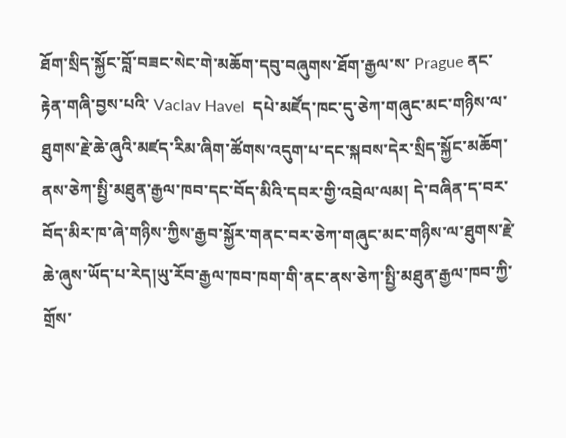ཐོག་སྲིད་སྐྱོང་བློ་བཟང་སེང་གེ་མཆོག་དབུ་བཞུགས་ཐོག་རྒྱལ་ས་ Prague ནང་རྟེན་གཞི་བྱས་པའི་ Vaclav Havel  དཔེ་མཛོད་ཁང་དུ་ཅེཀ་གཞུང་མང་གཉིས་ལ་ཐུགས་རྗེ་ཆེ་ཞུའི་མཛད་རིམ་ཞིག་ཚོགས་འདུག་པ་དང་སྐབས་དེར་སྲིད་སྐྱོང་མཆོག་ནས་ཅེཀ་སྤྱི་མཐུན་རྒྱལ་ཁབ་དང་བོད་མིའི་དབར་གྱི་འབྲེལ་ལམ། དེ་བཞིན་ད་བར་བོད་མིར་ཁ་ཞེ་གཉིས་ཀྱིས་རྒྱབ་སྐྱོར་གནང་བར་ཅེཀ་གཞུང་མང་གཉིས་ལ་ཐུགས་རྗེ་ཆེ་ཞུས་ཡོད་པ་རེད།ཡུ་རོབ་རྒྱལ་ཁབ་ཁག་གི་ནང་ནས་ཅེཀ་སྤྱི་མཐུན་རྒྱལ་ཁབ་ཀྱི་གྲོས་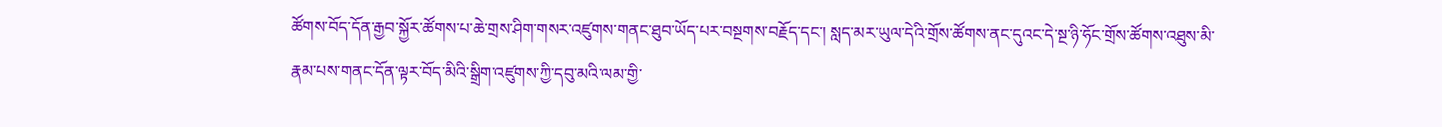ཚོགས་བོད་དོན་རྒྱབ་སྐྱོར་ཚོགས་པ་ཆེ་གྲས་ཤིག་གསར་འཛུགས་གནང་ཐུབ་ཡོད་པར་བསྔགས་བརྗོད་དང་། སླད་མར་ཡུལ་དེའི་གྲོས་ཚོགས་ནང་དུའང་དེ་སྔ་ཉི་ཧོང་གྲོས་ཚོགས་འཐུས་མི་རྣམ་པས་གནང་དོན་ལྟར་བོད་མིའི་སྒྲིག་འཛུགས་ཀྱི་དབུ་མའི་ལམ་གྱི་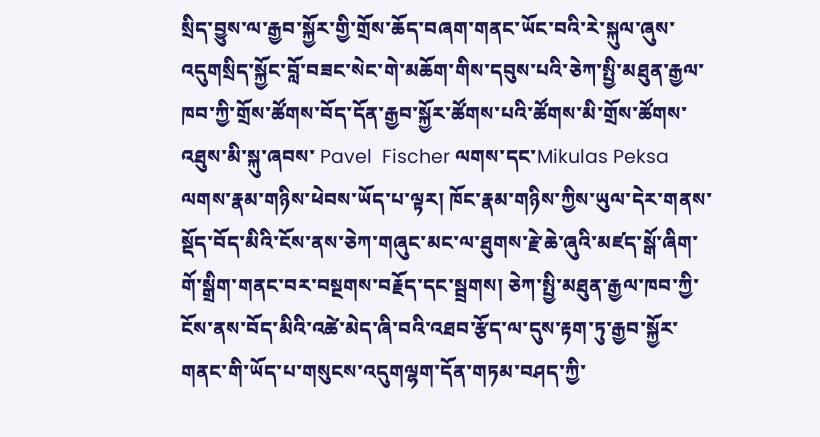སྲིད་བྱུས་ལ་རྒྱབ་སྐྱོར་གྱི་གྲོས་ཆོད་བཞག་གནང་ཡོང་བའི་རེ་སྐུལ་ཞུས་འདུགསྲིད་སྐྱོང་བློ་བཟང་སེང་གེ་མཆོག་གིས་དབུས་པའི་ཅེཀ་སྤྱི་མཐུན་རྒྱལ་ཁབ་ཀྱི་གྲོས་ཚོགས་བོད་དོན་རྒྱབ་སྐྱོར་ཚོགས་པའི་ཚོགས་མི་གྲོས་ཚོགས་འཐུས་མི་སྐུ་ཞབས་ Pavel  Fischer ལགས་དང་Mikulas Peksa ལགས་རྣམ་གཉིས་ཕེབས་ཡོད་པ་ལྟར། ཁོང་རྣམ་གཉིས་ཀྱིས་ཡུལ་དེར་གནས་སྡོད་བོད་མིའི་ངོས་ནས་ཅེཀ་གཞུང་མང་ལ་ཐུགས་རྗེ་ཆེ་ཞུའི་མཛད་སྒོ་ཞིག་གོ་སྒྲིག་གནང་བར་བསྔགས་བརྗོད་དང་སྦྲགས། ཅེཀ་སྤྱི་མཐུན་རྒྱལ་ཁབ་ཀྱི་ངོས་ནས་བོད་མིའི་འཚེ་མེད་ཞི་བའི་འཐབ་རྩོད་ལ་དུས་རྟག་ཏུ་རྒྱབ་སྐྱོར་གནང་གི་ཡོད་པ་གསུངས་འདུགལྷག་དོན་གཏམ་བཤད་ཀྱི་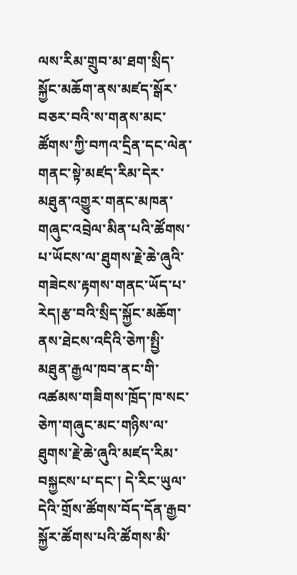ལས་རིམ་གྲུབ་མ་ཐག་སྲིད་སྐྱོང་མཆོག་ནས་མཛད་སྒོར་བཅར་བའི་ས་གནས་མང་ཚོགས་ཀྱི་བཀའ་དྲིན་དང་ལེན་གནང་སྟེ་མཛད་རིམ་དེར་མཐུན་འགྱུར་གནང་མཁན་གཞུང་འབྲེལ་མིན་པའི་ཚོགས་པ་ཡོངས་ལ་ཐུགས་རྗེ་ཆེ་ཞུའི་གཟེངས་རྟགས་གནང་ཡོད་པ་རེད།རྩ་བའི་སྲིད་སྐྱོང་མཆོག་ནས་ཐེངས་འདིའི་ཅེཀ་སྤྱི་མཐུན་རྒྱལ་ཁབ་ནང་གི་འཚམས་གཟིགས་ཁྲོད་ཁ་སང་ཅེཀ་གཞུང་མང་གཉིས་ལ་ཐུགས་རྗེ་ཆེ་ཞུའི་མཛད་རིམ་བསྐྱངས་པ་དང་། དེ་རིང་ཡུལ་དེའི་གྲོས་ཚོགས་བོད་དོན་རྒྱབ་སྐྱོར་ཚོགས་པའི་ཚོགས་མི་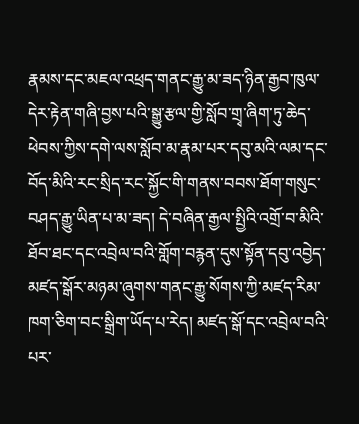རྣམས་དང་མཇལ་འཕྲད་གནང་རྒྱུ་མ་ཟད་ཉིན་རྒྱབ་ཁུལ་དེར་རྟེན་གཞི་བྱས་པའི་སྒྱུ་རྩལ་གྱི་སློབ་གྲྭ་ཞིག་ཏུ་ཆེད་ཕེབས་ཀྱིས་དགེ་ལས་སློབ་མ་རྣམ་པར་དབུ་མའི་ལམ་དང་བོད་མིའི་རང་སྲིད་རང་སྐྱོང་གི་གནས་བབས་ཐོག་གསུང་བཤད་རྒྱུ་ཡིན་པ་མ་ཟད། དེ་བཞིན་རྒྱལ་སྤྱིའི་འགྲོ་བ་མིའི་ཐོབ་ཐང་དང་འབྲེལ་བའི་གློག་བརྙན་དུས་སྟོན་དབུ་འབྱེད་མཛད་སྒོར་མཉམ་ཞུགས་གནང་རྒྱུ་སོགས་ཀྱི་མཛད་རིམ་ཁག་ཅིག་བང་སྒྲིག་ཡོད་པ་རེད། མཛད་སྒོ་དང་འབྲེལ་བའི་པར་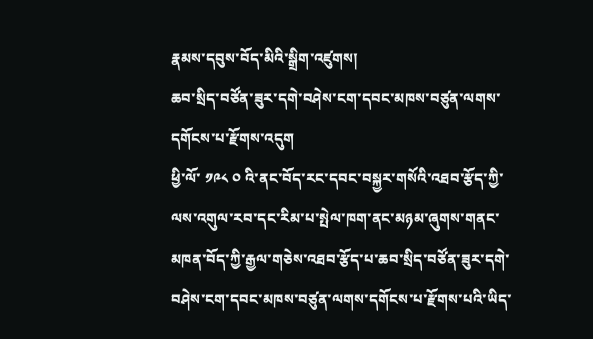རྣམས་དབུས་བོད་མིའི་སྒྲིག་འཛུགས།
ཆབ་སྲིད་བཙོན་ཟུར་དགེ་བཤེས་ངག་དབང་མཁས་བཙུན་ལགས་དགོངས་པ་རྫོགས་འདུག
ཕྱི་ལོ་ ༡༩༨ ༠ འི་ནང་བོད་རང་དབང་བསྐྱར་གསོའི་འཐབ་རྩོད་ཀྱི་ལས་འགུལ་རབ་དང་རིམ་པ་སྤེལ་ཁག་ནང་མཉམ་ཞུགས་གནང་མཁན་བོད་ཀྱི་རྒྱལ་གཅེས་འཐབ་རྩོད་པ་ཆབ་སྲིད་བཙོན་ཟུར་དགེ་བཤེས་ངག་དབང་མཁས་བཙུན་ལགས་དགོངས་པ་རྫོགས་པའི་ཡིད་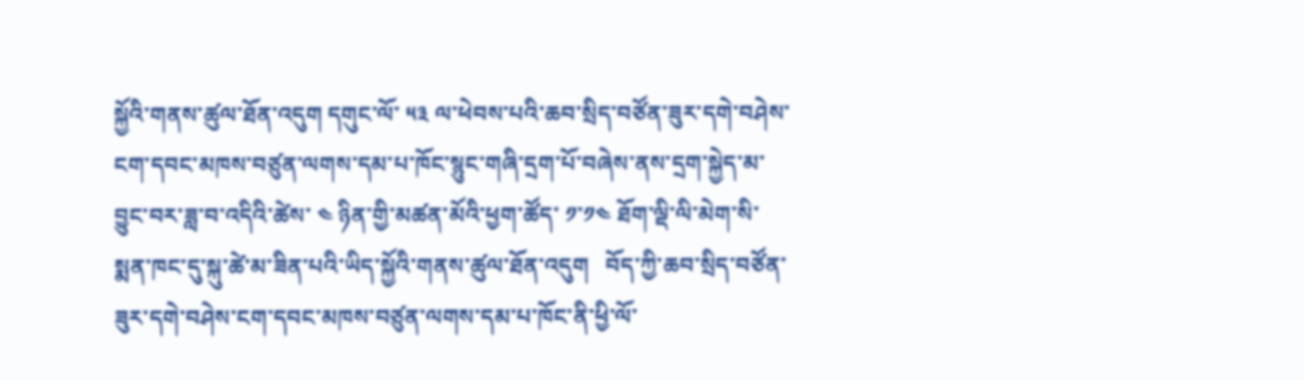སྐྱོའི་གནས་ཚུལ་ཐོན་འདུག དགུང་ལོ་ ༥༣ ལ་ཕེབས་པའི་ཆབ་སྲིད་བཙོན་ཟུར་དགེ་བཤེས་ངག་དབང་མཁས་བཙུན་ལགས་དམ་པ་ཁོང་སྙུང་གཞི་དྲག་པོ་བཞེས་ནས་དྲག་སྐྱེད་མ་བྱུང་བར་ཟླ་བ་འདིའི་ཚེས་ ༤ ཉིན་གྱི་མཚན་མོའི་ཕྱག་ཚོད་ ༡་༡༤ ཐོག་ལྡི་ལི་མེག་སི་སྨན་ཁང་དུ་སྐུ་ཚེ་མ་ཟིན་པའི་ཡིད་སྐྱོའི་གནས་ཚུལ་ཐོན་འདུག   བོད་ཀྱི་ཆབ་སྲིད་བཙོན་ཟུར་དགེ་བཤེས་ངག་དབང་མཁས་བཙུན་ལགས་དམ་པ་ཁོང་ནི་ཕྱི་ལོ་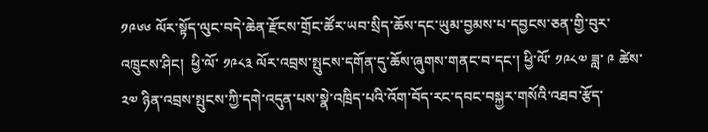༡༩༦༦ ལོར་སྟོད་ལུང་བདེ་ཆེན་རྫོངས་གྲོང་ཚོར་ཡབ་སྲིད་ཆོས་དང་ཡུམ་བྱམས་པ་དབྱངས་ཅན་གྱི་བུར་འཁྲུངས་ཤིང།  ཕྱི་ལོ་ ༡༩༨༣ ལོར་འབྲས་སྤུངས་དགོན་དུ་ཆོས་ཞུགས་གནང་བ་དང་། ཕྱི་ལོ་ ༡༩༨༧ ཟླ་ ༩ ཚེས་ ༢༧ ཉིན་འབྲས་སྤུངས་ཀྱི་དགེ་འདུན་པས་སྣེ་འཁྲིད་པའི་འོག་བོད་རང་དབང་བསྐྱར་གསོའི་འཐབ་རྩོད་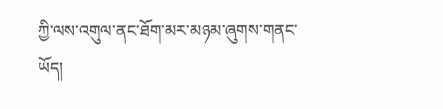ཀྱི་ལས་འགུལ་ནང་ཐོག་མར་མཉམ་ཞུགས་གནང་ཡོད།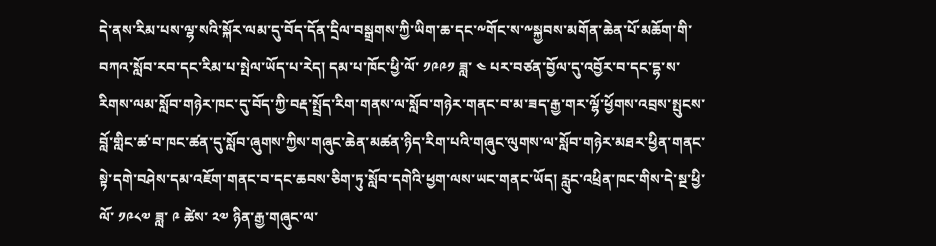དེ་ནས་རིམ་པས་ལྷ་སའི་སྐོར་ལམ་དུ་བོད་དོན་དྲིལ་བསྒྲགས་ཀྱི་ཡིག་ཆ་དང་༸གོང་ས་༸སྐྱབས་མགོན་ཆེན་པོ་མཆོག་གི་བཀའ་སློབ་རབ་དང་རིམ་པ་སྤེལ་ཡོད་པ་རེད། དམ་པ་ཁོང་ཕྱི་ལོ་ ༡༩༩༡ ཟླ་ ༤ པར་བཙན་བྱོལ་དུ་འབྱོར་བ་དང་དྷ་ས་རིགས་ལམ་སློབ་གཉེར་ཁང་དུ་བོད་ཀྱི་བརྡ་སྤྲོད་རིག་གནས་ལ་སློབ་གཉེར་གནང་བ་མ་ཟད་རྒྱ་གར་ལྷོ་ཕྱོགས་འབྲས་སྤུངས་བློ་གླིང་ཚ་བ་ཁང་ཚན་དུ་སློབ་ཞུགས་ཀྱིས་གཞུང་ཆེན་མཚན་ཉིད་རིག་པའི་གཞུང་ལུགས་ལ་སློབ་གཉེར་མཐར་ཕྱིན་གནང་སྟེ་དགེ་བཤེས་དམ་འཇོག་གནང་བ་དང་ཆབས་ཅིག་ཏུ་སློབ་དགེའི་ཕྱག་ལས་ཡང་གནང་ཡོད། རླུང་འཕྲིན་ཁང་གིས་དེ་སྔ་ཕྱི་ལོ་ ༡༩༨༧ ཟླ་ ༩ ཚེས་ ༢༧ ཉིན་རྒྱ་གཞུང་ལ་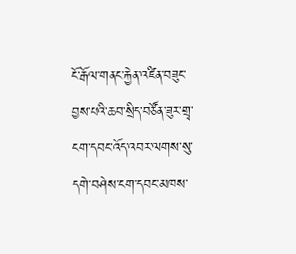ངོ་རྒོལ་གནང་རྐྱེན་འཛིན་བཟུང་བྱས་པའི་ཆབ་སྲིད་བཙོན་ཟུར་གྲྭ་ངག་དབང་འོད་འབར་ལགས་སུ་དགེ་བཤེས་ངག་དབང་མཁས་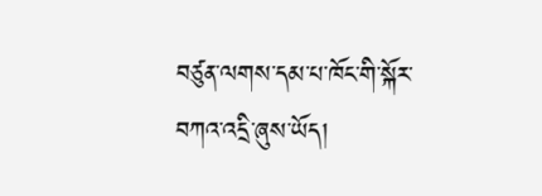བཙུན་ལགས་དམ་པ་ཁོང་གི་སྐོར་བཀའ་འདྲི་ཞུས་ཡོད།